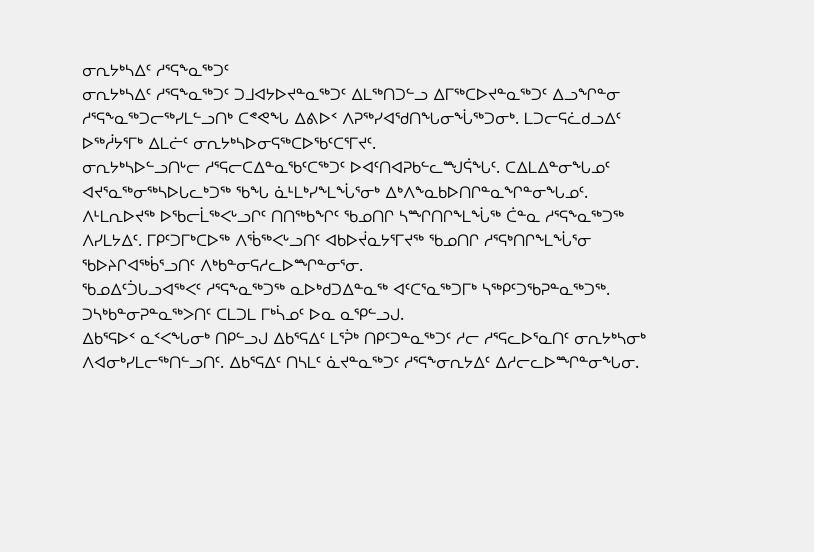ᓂᕆᔭᒃᓴᐃᑦ ᓱᕐᕋᖕᓇᖅᑐᑦ
ᓂᕆᔭᒃᓴᐃᑦ ᓱᕐᕋᖕᓇᖅᑐᑦ ᑐᒧᐊᔭᐅᔪᓐᓇᖅᑐᑦ ᐃᒪᖅᑎᑐᓪᓗ ᐃᒥᖅᑕᐅᔪᓐᓇᖅᑐᑦ ᐃᓗᖏᓐᓂ ᓱᕐᕋᖕᓇᖅᑐᓕᖅᓯᒪᓪᓗᑎᒃ ᑕᕝᕙᖓ ᐃᕕᐅᑉ ᐱᕈᖅᓯᐊᖁᑎᖓᓂᖔᖅᑐᓂᒃ. ᒪᑐᓕᕋᓛᑯᓗᐃᑦ ᐅᖅᓲᔭᕐᒥᒃ ᐃᒪᓖᑦ ᓂᕆᔭᒃᓴᐅᓂᕋᖅᑕᐅᖃᑦᑕᕐᒥᔪᑦ.
ᓂᕆᔭᒃᓴᐅᓪᓗᑎᒡᓕ ᓱᕐᕋᓕᑕᐃᓐᓇᖃᑦᑕᖅᑐᑦ ᐅᐊᑦᑎᐊᕈᑲᓪᓚᙳᕌᖓᑦ. ᑕᐃᒪᐃᓐᓂᖓᓄᑦ ᐊᔪᕐᓇᖅᓂᖅᓴᐅᒐᓚᒃᑐᖅ ᖃᖓ ᓈᒻᒪᒃᓯᖕᒪᖔᕐᓂᒃ ᐃᒃᐱᖕᓇᑲᐅᑎᒋᓐᓇᖏᓐᓂᖓᓄᑦ.
ᐱᒻᒪᕆᐅᔪᖅ ᐅᖃᓕᒫᖅᐸᒡᓗᒋᑦ ᑎᑎᖅᑲᖏᑦ ᖃᓄᑎᒋ ᓴᙱᑎᒋᖕᒪᖔᖅ ᑖᓐᓇ ᓱᕐᕋᖕᓇᖅᑐᖅ ᐱᓯᒪᔭᐃᑦ. ᒥᑭᑦᑐᒥᒃᑕᐅᖅ ᐱᖄᖅᐸᒡᓗᑎᑦ ᐊᑲᐅᔫᓇᔭᕐᒥᔪᖅ ᖃᓄᑎᒋ ᓱᕐᕋᒃᑎᒋᖕᒪᖔᕐᓂ ᖃᐅᔨᒋᐊᖅᑳᕐᓗᑎᑦ ᐱᒃᑲᓐᓂᕋᓱᓚᐅᙱᓐᓂᕐᓂ.
ᖃᓄᐃᑦᑑᒐᓗᐊᖅᐸᑦ ᓱᕐᕋᖕᓇᖅᑐᖅ ᓇᐅᒃᑯᑐᐃᓐᓇᖅ ᐊᑦᑕᕐᓇᖅᑐᒥᒃ ᓴᖅᑭᑦᑐᖃᕈᓐᓇᖅᑐᖅ. ᑐᓴᒃᑲᓐᓂᕈᓐᓇᖅᐳᑎᑦ ᑕᒪᑐᒪ ᒥᒃᓵᓄᑦ ᐅᓇ ᓇᕿᓪᓗᒍ.
ᐃᑲᕐᕋᐅᑉ ᓇᑉᐸᖓᓂᒃ ᑎᑭᓪᓗᒍ ᐃᑲᕐᕋᐃᑦ ᒪᕐᕉᒃ ᑎᑭᑦᑐᓐᓇᖅᑐᑦ ᓱᓕ ᓱᕐᕋᓚᐅᕐᓇᑎᑦ ᓂᕆᔭᒃᓴᓂᒃ ᐱᐊᓂᒃᓯᒪᓕᖅᑎᓪᓗᑎᑦ. ᐃᑲᕐᕋᐃᑦ ᑎᓴᒪᑦ ᓈᔪᓐᓇᖅᑐᑦ ᓱᕐᕋᖕᓂᕆᔭᐃᑦ ᐃᓱᓕᓚᐅᙱᓐᓂᖓᓂ.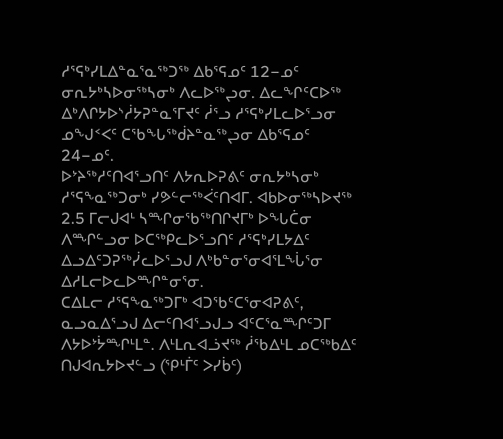ᓱᕐᕋᒃᓯᒪᐃᓐᓇᕐᓇᖅᑐᖅ ᐃᑲᕐᕋᓄᑦ 12−ᓄᑦ ᓂᕆᔭᒃᓴᐅᓂᖅᓴᓂᒃ ᐱᓚᐅᖅᖢᓂ. ᐃᓚᖏᑦᑕᐅᖅ ᐃᒃᐱᒋᔭᐅᔅᓲᔭᕈᓐᓇᕐᒥᔪᑦ ᓲᕐᓗ ᓱᕐᕋᒃᓯᒪᓚᐅᕐᓗᓂ ᓄᖑᑉᐸᑦ ᑕᖃᖓᖅᑰᔨᓐᓇᖅᖢᓂ ᐃᑲᕐᕋᓄᑦ 24−ᓄᑦ.
ᐅᔾᔨᖅᓱᑦᑎᐊᕐᓗᑎᑦ ᐱᔭᕆᐅᕈᕕᑦ ᓂᕆᔭᒃᓴᓂᒃ ᓱᕐᕋᖕᓇᖅᑐᓂᒃ ᓯᕗᓪᓕᖅᐹᑦᑎᐊᒥ. ᐊᑲᐅᓂᖅᓴᐅᔪᖅ 2.5 ᒥᓕᒍᐊᒻ ᓴᙱᓂᖃᖅᑎᒋᔪᒥᒃ ᐅᖓᑖᓂ ᐱᙱᓪᓗᓂ ᐅᑕᖅᑭᓚᐅᕐᓗᑎᑦ ᓱᕐᕋᒃᓯᒪᔭᐃᑦ ᐃᓗᐃᑦᑐᕈᖅᓰᓚᐅᕐᓗᒍ ᐱᒃᑲᓐᓂᕐᓂᐊᕐᒪᖔᕐᓂ ᐃᓱᒪᓕᐅᓚᐅᙱᓐᓂᕐᓂ.
ᑕᐃᒪᓕ ᓱᕐᕋᖕᓇᖅᑐᒥᒃ ᐊᑐᖃᑦᑕᕐᓂᐊᕈᕕᑦ, ᓇᓗᓇᐃᕐᓗᒍ ᐃᓕᑦᑎᐊᕐᓗᒍᓗ ᐊᑦᑕᕐᓇᙱᑦᑐᒥ ᐱᔭᐅᔾᔮᙱᒻᒪᓐ. ᐱᒻᒪᕆᐊᓘᔪᖅ ᓲᖃᐃᒻᒪ ᓄᑕᖅᑲᐃᑦ ᑎᒍᐊᕆᔭᐅᔪᓪᓗ (ᕿᒻᒦᑦ ᐳᓯᑳᑦ)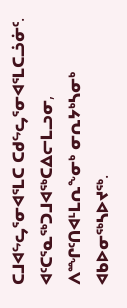ᑕᒧᐊᖦᖤᕐᓂᐊᕐᒪᑕ ᑕᑯᖦᖤᕐᓂᐊᕐᒪᑕᓘᓃᑦ.
ᐊᑦᑕᕐᓇᖅᑐᒧᐊᖅᑕᐃᓕᒪᓗᓂ, ᐱᙱᑦᑎᐊᒻᒪᕆᖕᓂᒃ ᓂᕆᔭᒃᓴᓂᒃ ᐊᑲᐅᓂᖅᓴᐅᔪᖅ.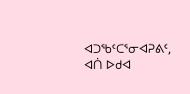ᐊᑐᖃᑦᑕᕐᓂᐊᕈᕕᑦ, ᐊᑏ ᐅᑯᐊ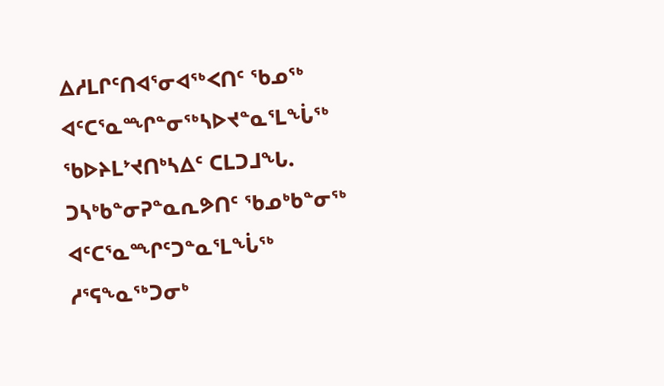ᐃᓱᒪᒋᑦᑎᐊᕐᓂᐊᖅᐸᑎᑦ ᖃᓄᖅ ᐊᑦᑕᕐᓇᙱᓐᓂᖅᓴᐅᔪᓐᓇᕐᒪᖔᖅ ᖃᐅᔨᒪᔾᔪᑎᒃᓴᐃᑦ ᑕᒪᑐᒧᖓ. ᑐᓴᒃᑲᓐᓂᕈᓐᓇᕆᕗᑎᑦ ᖃᓄᒃᑲᓐᓂᖅ ᐊᑦᑕᕐᓇᙱᑦᑐᓐᓇᕐᒪᖔᖅ ᓱᕐᕋᖕᓇᖅᑐᓂᒃ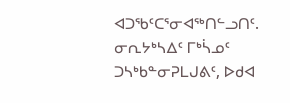ᐊᑐᖃᑦᑕᕐᓂᐊᖅᑎᓪᓗᑎᑦ.
ᓂᕆᔭᒃᓴᐃᑦ ᒥᒃᓵᓄᑦ ᑐᓴᒃᑲᓐᓂᕈᒪᒍᕕᑦ, ᐅᑯᐊ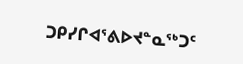ᑐᑭᓯᒋᐊᕐᕕᐅᔪᓐᓇᖅᑐᑦ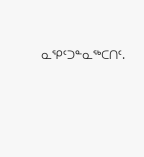ᓇᕿᑦᑐᓐᓇᖅᑕᑎᑦ.